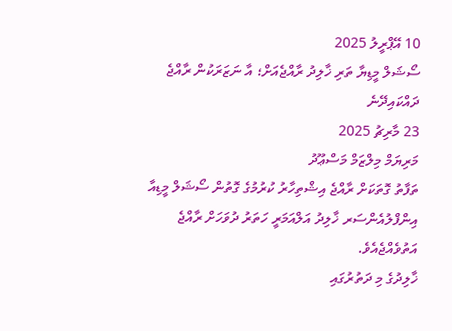10 އޭޕްރީލު 2025
ސޯޝަލް މީޑިޔާ ތަރި ޚާލިދު ރާއްޖެއަށް؛ އާ ނަޒަރަކުން ރާއްޖެ ދައްކައިދޭނެ
23 މާރިޗު 2025
މަރިޔަމް މިލްޒަމް މަސްޢޫދު
ތަފާތު ގޮތަކަށް ރާއްޖެ އިޝްތިހާރު ކުރުމުގެ ގޮތުން ސޯޝަލް މީޑިއާ އިންފްލުއެންސަރ ޚާލިދު އަލްއަމަރީ ހަތަރު ދުވަހަށް ރާއްޖެ އަތުވެއްޖެއެވެ.
ޚާލިދުގެ މި ދަތުރުގައި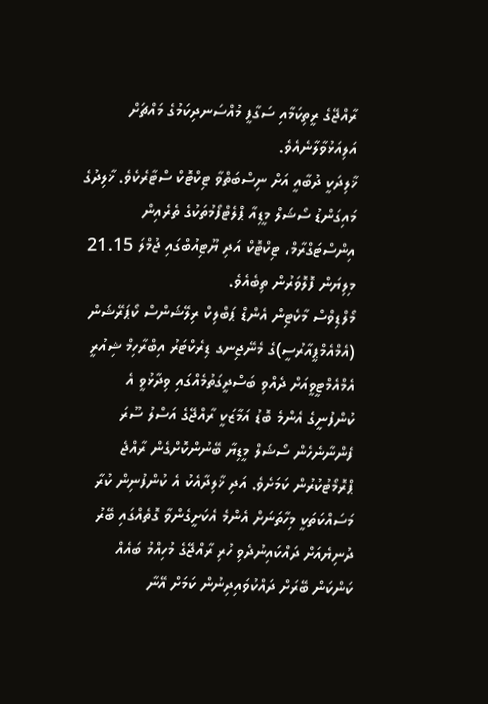ރާއްޖޭގެ ރީތިކަމާއި ސަގާފީ މުއްސަނދިކަމުގެ މައްޗަށް އަލިއަޅުވާލާނެއެވެ.
ޚާލިދަކީ ދުބާއީ އަށް ނިސްބަތްވާ ޓިކްޓޮކް ސްޓާރެކެވެ. ޚާލިދުގެ މައިގަންޑު ސޯޝަލް މީޑިއާ ޕްލެޓްފޯމުތަކުގެ ތެރެއިން އިންސްޓަގްރާމް، ޓިކްޓޮކް އަދި ޔޫޓިއުބްގައި ޖުމްލަ 21.15 މިލިޔަން ފޮލޮވަރުން ތިބެއެވެ.
މޯލްޑިވްސް މާކެޓިން އެންޑް ޕަބްލިކް ރިލޭޝަންސް ކޯޕަރޭޝަން (އެމްއެމްޕީއާރުސީ)ގެ މެނޭޖިނގ ޑިރެކްޓަރު އިބްރާހިމް ޝިއުރީ އެމްއެމްޓީވީއަށް ދެއްވި ބަސްދީގަތުމެއްގައި ވިދާޅުވީ އެ ކުންފުނީގެ އެންމެ ބޮޑު އަމާޒަކީ ރާއްޖޭގެ އަސްލު ސޫރަ ފެންނާނެހެން ސޯޝަލް މީޑިޔާ ބޭނުންކޮށްގެން ރާއްޖެ ޕްރޮމޯޓުކުރުން ކަމަށެވެ. އަދި ޚާލިދާއެކު އެ ކުންފުނިން ކުރާ މަސައްކަތަކީ މިހާތަނަށް އެންމެ އެކަށީގެންވާ ގޮތެއްގައި ބޭރު ދުނިޔެއަށް ދައްކައިނުދެވި ހުރި ރާއްޖޭގެ މުހިއްމު ބައެއް ކަންކަން ބޭރަށް ދައްކުވައިދިނުން ކަމަށް އޭނާ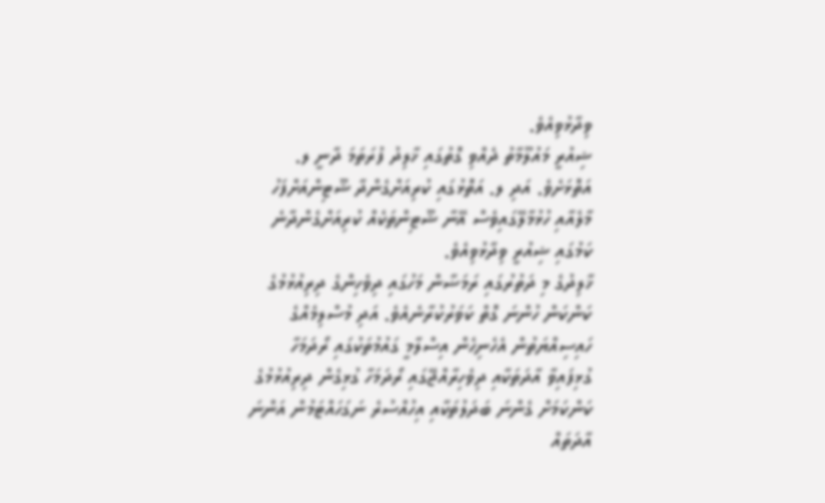ވިދާޅުވިއެވެ.
ޝިއުރީ މައުލޫމާތު ދެއްވި ގޮތުގައި ޚާލިދު ފުރަތަމަ ދާނީ ލ. އަތޮޅަށެވެ. އަދި ލ. އަތޮޅުގައި ކުރިއަށްގެންދާ ޝޫޓިންއަށްފަހު މާލެއާއި ހުޅުމާލޭގައިވެސް އޭނާ ޝޫޓިންތަކެއް ކުރިއަށްގެންދާނެ ކަމުގައި ޝިއުރީ ވިދާޅުވިއެވެ.
ޚާލިދުގެ މި ދަތުރުގައި ރަމަޟާން މަހުގައި ދިވެހިންގެ ދިރިއުޅުމުގެ ކަންކަން ހުންނަ ގޮތް ކަވަރުކުރާނެއެވެ. އަދި މުސްލިމެއްގެ ހައިސިއްޔަތުން އެހެނިހެން އިސްލާމީ ގައުމުތަކުގައި ރޯދަމަހާ ގުޅިފައިވާ އާދަތަކާއި ދިވެހިރާއްޖޭގައި ރޯދަމަހާ ގުޅިގެން ދިރިއުޅުމުގެ ކަންކަމަށް ގެންނަ ބަދަލުތަކާއި އިހުއްސުރެ ނަގަހައްޓަމުން އަންނަ އާދަތައް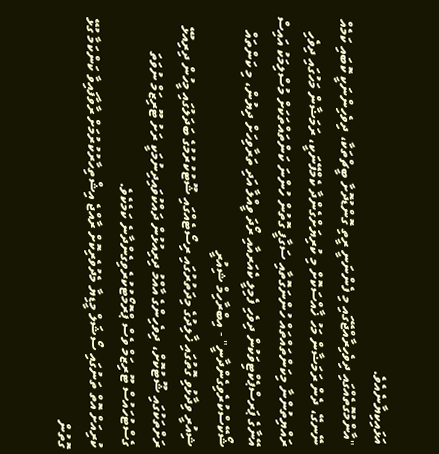އަޅައިކިޔާނެއެވެ.
"އާންމުގޮތެއްގައި ދިވެހިރާއްޖޭގައި މި ފެންނަނީ ރީތި ގޮންޑުދޮށާ ބީޗްތަކާ، ދިވެހިންނަކީ ކޮބައި ކަމެއް ނޭނގޭ، ދެން ރަމަޟާން މަހު ޚާއްސަކޮށް މި ކުރިޔަށްގެންދާ ކެމްފޭނަކީ، ރަމަޟާން މަހުގައި ދިވެހި ރައްޔިތުންނާ މިކަންތައްތައް ހުންނަގޮތާއި ސަގާފީ ގޮތުން ހުންނަ ކަންތައްތަކަށް މުސްލިމަކު އައިސް އޭނާގެ ޕަރސްޕެކްޓިވަކުން ދިވެހި ފެމިލީ ކެއަރއާއި ރޯދަ ވީއްލާ އަދި ތަރާވިހަށް ދިޔުން، މި ކަންތައް ޝޯކޭސްކުރެވިގެންދާނީ" - އިބްރާހިމް ޝިއުރީ
ޝިއުރީ ވިދާޅުވި ގޮތުގައި ޚާލިދުގެ މިދަތުރުގައި ރިސޯޓެއްގައި ޝޫޓުކުރުމުގެ ބަދަލުގައި މީހުން ދިރިއުޅޭ ރަށްތަކުގައި ޝޫޓުކޮށް، ދިވެހިންގެ އާއްމު ދިރިއުޅުން ދައްކުވައިދިނުމަކީ ރަށު ޓޫރިޒަމް ނުވަތަ ގެސްޓުހައުސް ޓޫރިޒަމް ވެސް ޕްރޮމޯޓުކުރެވިގެންދާނެ ކަމެކެވެ.
ކުރިއަށް އޮތް ތަނުގައި ސޯޝަލް މީޑިޔާ މެދުވެރިކޮށް ރާއްޖެ އިޝްތިހާރުކުރުމަށް ރާވާފައިވާ ކަންކަމާ ގުޅޭ ގޮތުން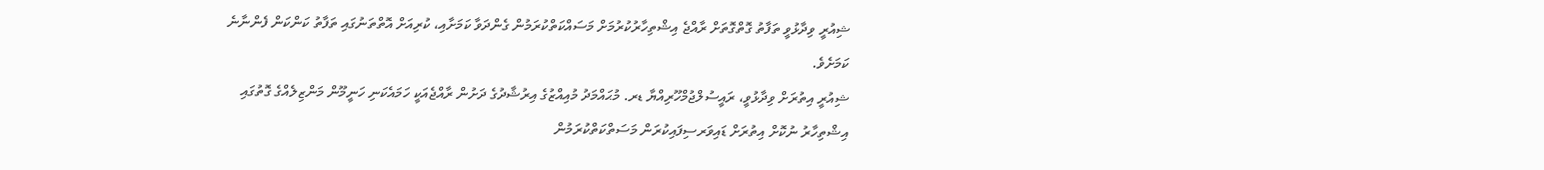ޝިއުރީ ވިދާޅުވީ ތަފާތު ގޮތްގޮތަށް ރާއްޖެ އިޝްތިހާރުކުރުމަށް މަސައްކަތްކުރަމުން ގެންދަވާ ކަމަށާއި، ކުރިއަށް އޮތްތަނުގައި ތަފާތު ކަންކަން ފެންނާނެ ކަމަށެވެ.
ޝިއުރީ އިތުރަށް ވިދާޅުވީ، ރައީސުލްޖުމްހޫރިއްޔާ ޑރ. މުޙައްމަދު މުއިއްޒުގެ އިރުޝާދުގެ ދަށުން ރާއްޖެއަކީ ހަމައެކަނި ހަނީމޫން މަންޒިލެއްގެ ގޮތުގައި އިޝްތިހާރު ނުކޮށް އިތުރަށް ޑައިވަރސިފައިކުރަން މަސަތްކަތްކުރަމުން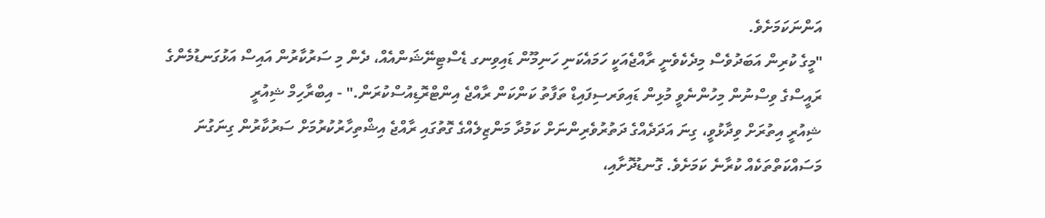އަންނަކަމަށެވެ.
"މީގެ ކުރިން އަބަދުވެސް މިދެކެވެނީ ރާއްޖެއަކީ ހަމައެކަނި ހަނިމޫން ޑައިވިނގ ޑެސްޓިނޭޝަންއެއް، ދެން މި ސަރުކާރުން އައިސް އަޅުގަނޑުމެންގެ ރައީސްގެ ވިސްނުން މިހުންނެވީ މުޅިން ޑައިވަރސިފައިޑް ތަފާތު ކަންކަން ރާއްޖެ އިންޓްރޮޑިއުސްކުރަން." - އިބްރާހިމް ޝިއުރީ
ޝިއުރީ އިތުރަށް ވިދާޅުވީ، ގިނަ އަދަދެއްގެ ދަތުރުވެރިންނަށް ކަމުދާ މަންޒިލެއްގެ ގޮތުގައި ރާއްޖެ އިޝްތިހާރުކުރުމަށް ސަރުކާރުން ގިނަގުނަ މަސައްކަތްތަކެއް ކުރާނެ ކަމަށެވެ. ގޮނޑުދޮށާއި،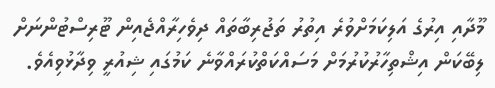މޫދާއި އިރުގެ އަލިކަމަށްވުރެ އިތުރު ތަޖުރިބާތައް ދިވެހިރާއްޖެއިން ޓޫރިސްޓުންނަށް ލިބޭކަން އިޝްތިހާރުކުރުމަށް މަސައްކަތްކުރައްވާނެ ކަމުގައި ޝިއުރީ ވިދާޅުވިއެވެ.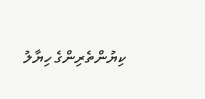ކިޔުންތެރިންގެ ހިޔާލު